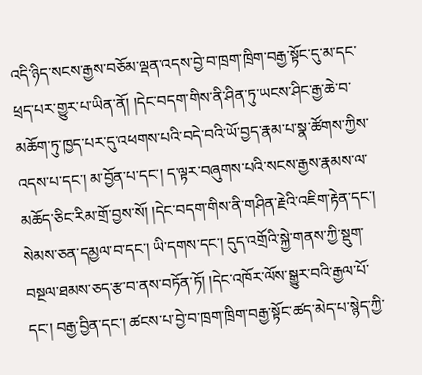འདི་ཉིད་སངས་རྒྱས་བཅོམ་ལྡན་འདས་བྱེ་བ་ཁྲག་ཁྲིག་བརྒྱ་སྟོང་དུ་མ་དང་ཕྲད་པར་གྱུར་པ་ཡིན་ནོ། །དེང་བདག་གིས་ནི་ཤིན་ཏུ་ཡངས་ཤིང་རྒྱ་ཆེ་བ་མཆོག་ཏུ་ཁྱད་པར་དུ་འཕགས་པའི་བདེ་བའི་ཡོ་བྱད་རྣམ་པ་སྣ་ཚོགས་ཀྱིས་འདས་པ་དང་། མ་བྱོན་པ་དང་། ད་ལྟར་བཞུགས་པའི་སངས་རྒྱས་རྣམས་ལ་མཆོད་ཅིང་རིམ་གྲོ་བྱས་སོ། །དེང་བདག་གིས་ནི་གཤིན་རྗེའི་འཇིག་རྟེན་དང་། སེམས་ཅན་དམྱལ་བ་དང་། ཡི་དགས་དང་། དུད་འགྲོའི་སྐྱེ་གནས་ཀྱི་སྡུག་བསྔལ་ཐམས་ཅད་རྩ་བ་ནས་བཏོན་ཏོ། །དེང་འཁོར་ལོས་སྒྱུར་བའི་རྒྱལ་པོ་དང་། བརྒྱ་བྱིན་དང་། ཚངས་པ་བྱེ་བ་ཁྲག་ཁྲིག་བརྒྱ་སྟོང་ཚད་མེད་པ་སྙེད་ཀྱི་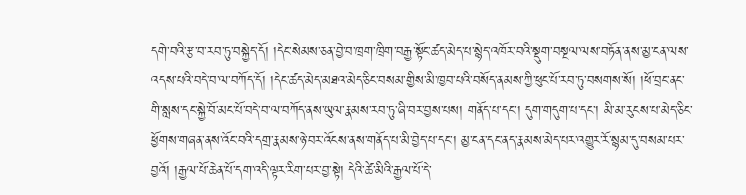དགེ་བའི་རྩ་བ་རབ་ཏུ་བསྐྱེད་དོ། །དེང་སེམས་ཅན་བྱེ་བ་ཁྲག་ཁྲིག་བརྒྱ་སྟོང་ཚད་མེད་པ་སྙེད་འཁོར་བའི་སྡུག་བསྔལ་ལས་བཏོན་ནས་མྱ་ངན་ལས་འདས་པའི་བདེ་བ་ལ་བཀོད་དོ། །དེང་ཚད་མེད་མཐའ་མེད་ཅིང་བསམ་གྱིས་མི་ཁྱབ་པའི་བསོད་ནམས་ཀྱི་ཕུང་པོ་རབ་ཏུ་བསགས་སོ། །ཕོ་བྲང་ནང་གི་སླས་དང་སྐྱེ་བོ་མང་པོ་བདེ་བ་ལ་བཀོད་ནས་ཡུལ་རྣམས་རབ་ཏུ་ཞི་བར་བྱས་པས། གནོད་པ་དང་། དུག་གདུག་པ་དང་། མི་མ་རུངས་པ་མེད་ཅིང་ཕྱོགས་གཞན་ནས་འོང་བའི་དགྲ་རྣམས་ཉེ་བར་འོངས་ནས་གནོད་པ་མི་བྱེད་པ་དང་། མྱ་ངན་དང་ནད་རྣམས་མེད་པར་འགྱུར་རོ་སྙམ་དུ་བསམ་པར་བྱའོ། །རྒྱལ་པོ་ཆེན་པོ་དག་འདི་ལྟར་རིག་པར་བྱ་སྟེ། དེའི་ཚེ་མིའི་རྒྱལ་པོ་དེ་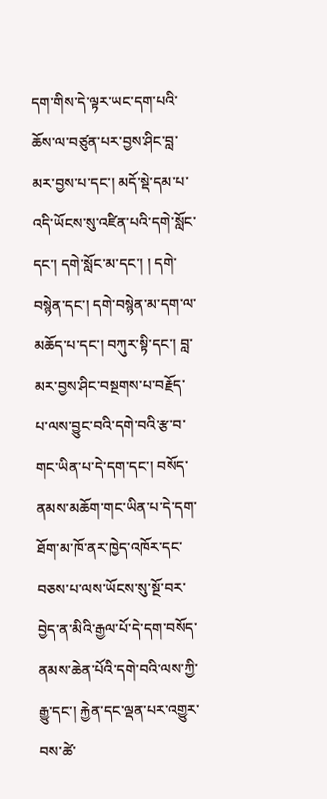དག་གིས་དེ་ལྟར་ཡང་དག་པའི་ཆོས་ལ་བཙུན་པར་བྱས་ཤིང་བླ་མར་བྱས་པ་དང་། མདོ་སྡེ་དམ་པ་འདི་ཡོངས་སུ་འཛིན་པའི་དགེ་སློང་དང་། དགེ་སློང་མ་དང་། ། དགེ་བསྙེན་དང་། དགེ་བསྙེན་མ་དག་ལ་མཆོད་པ་དང་། བཀུར་སྟི་དང་། བླ་མར་བྱས་ཤིང་བསྔགས་པ་བརྗོད་པ་ལས་བྱུང་བའི་དགེ་བའི་རྩ་བ་གང་ཡིན་པ་དེ་དག་དང་། བསོད་ནམས་མཆོག་གང་ཡིན་པ་དེ་དག་ཐོག་མ་ཁོ་ནར་ཁྱེད་འཁོར་དང་བཅས་པ་ལས་ཡོངས་སུ་སྔོ་བར་བྱེད་ན་མིའི་རྒྱལ་པོ་དེ་དག་བསོད་ནམས་ཆེན་པོའི་དགེ་བའི་ལས་ཀྱི་རྒྱུ་དང་། རྐྱེན་དང་ལྡན་པར་འགྱུར་བས་ཚེ་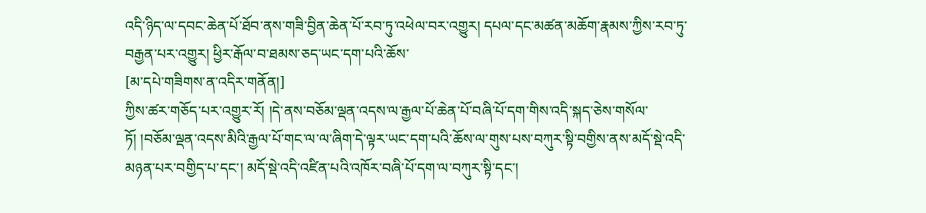འདི་ཉིད་ལ་དབང་ཆེན་པོ་ཐོབ་ནས་གཟི་བྱིན་ཆེན་པོ་རབ་ཏུ་འཕེལ་བར་འགྱུར། དཔལ་དང་མཚན་མཆོག་རྣམས་ཀྱིས་རབ་ཏུ་བརྒྱན་པར་འགྱུར། ཕྱིར་རྒོལ་བ་ཐམས་ཅད་ཡང་དག་པའི་ཆོས་
[མ་དཔེ་གཟིགས་ན་འདིར་གནོན།]
ཀྱིས་ཚར་གཅོད་པར་འགྱུར་རོ། །དེ་ནས་བཅོམ་ལྡན་འདས་ལ་རྒྱལ་པོ་ཆེན་པོ་བཞི་པོ་དག་གིས་འདི་སྐད་ཅེས་གསོལ་ཏོ། །བཅོམ་ལྡན་འདས་མིའི་རྒྱལ་པོ་གང་ལ་ལ་ཞིག་དེ་ལྟར་ཡང་དག་པའི་ཆོས་ལ་གུས་པས་བཀུར་སྟི་བགྱིས་ནས་མདོ་སྡེ་འདི་མཉན་པར་བགྱིད་པ་དང་། མདོ་སྡེ་འདི་འཛིན་པའི་འཁོར་བཞི་པོ་དག་ལ་བཀུར་སྟི་དང་།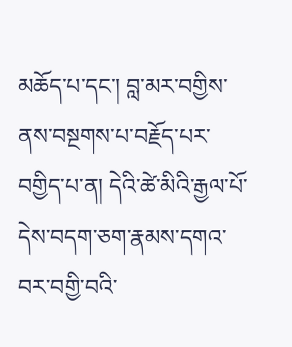མཆོད་པ་དང་། བླ་མར་བགྱིས་ནས་བསྔགས་པ་བརྗོད་པར་བགྱིད་པ་ན། དེའི་ཚེ་མིའི་རྒྱལ་པོ་དེས་བདག་ཅག་རྣམས་དགའ་བར་བགྱི་བའི་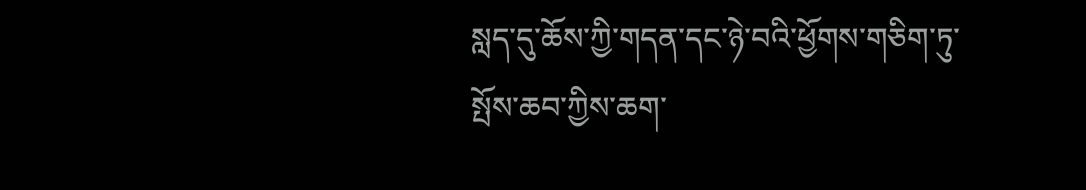སླད་དུ་ཆོས་ཀྱི་གདན་དང་ཉེ་བའི་ཕྱོགས་གཅིག་ཏུ་སྤོས་ཆབ་ཀྱིས་ཆག་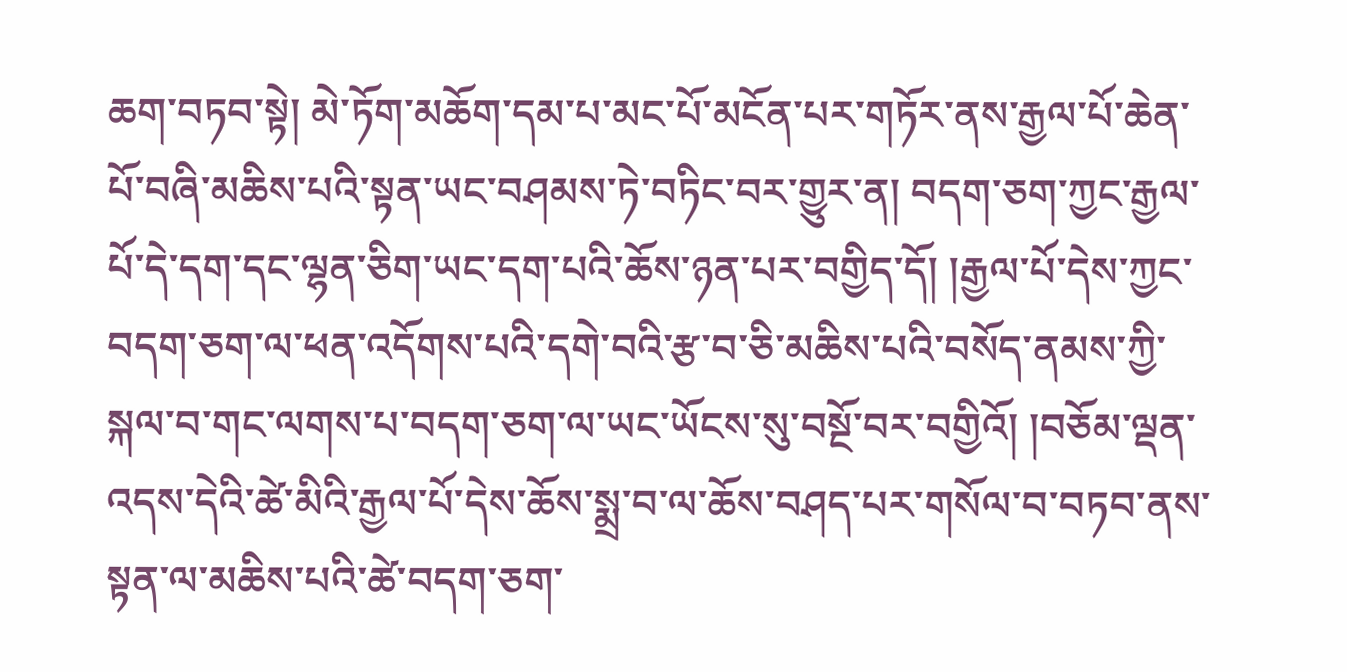ཆག་བཏབ་སྟེ། མེ་ཏོག་མཆོག་དམ་པ་མང་པོ་མངོན་པར་གཏོར་ནས་རྒྱལ་པོ་ཆེན་པོ་བཞི་མཆིས་པའི་སྟན་ཡང་བཤམས་ཏེ་བཏིང་བར་གྱུར་ན། བདག་ཅག་ཀྱང་རྒྱལ་པོ་དེ་དག་དང་ལྷན་ཅིག་ཡང་དག་པའི་ཆོས་ཉན་པར་བགྱིད་དོ། །རྒྱལ་པོ་དེས་ཀྱང་བདག་ཅག་ལ་ཕན་འདོགས་པའི་དགེ་བའི་རྩ་བ་ཅི་མཆིས་པའི་བསོད་ནམས་ཀྱི་སྐལ་བ་གང་ལགས་པ་བདག་ཅག་ལ་ཡང་ཡོངས་སུ་བསྔོ་བར་བགྱིའོ། །བཅོམ་ལྡན་འདས་དེའི་ཚེ་མིའི་རྒྱལ་པོ་དེས་ཆོས་སྨྲ་བ་ལ་ཆོས་བཤད་པར་གསོལ་བ་བཏབ་ནས་སྟན་ལ་མཆིས་པའི་ཚེ་བདག་ཅག་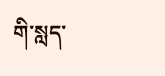གི་སླད་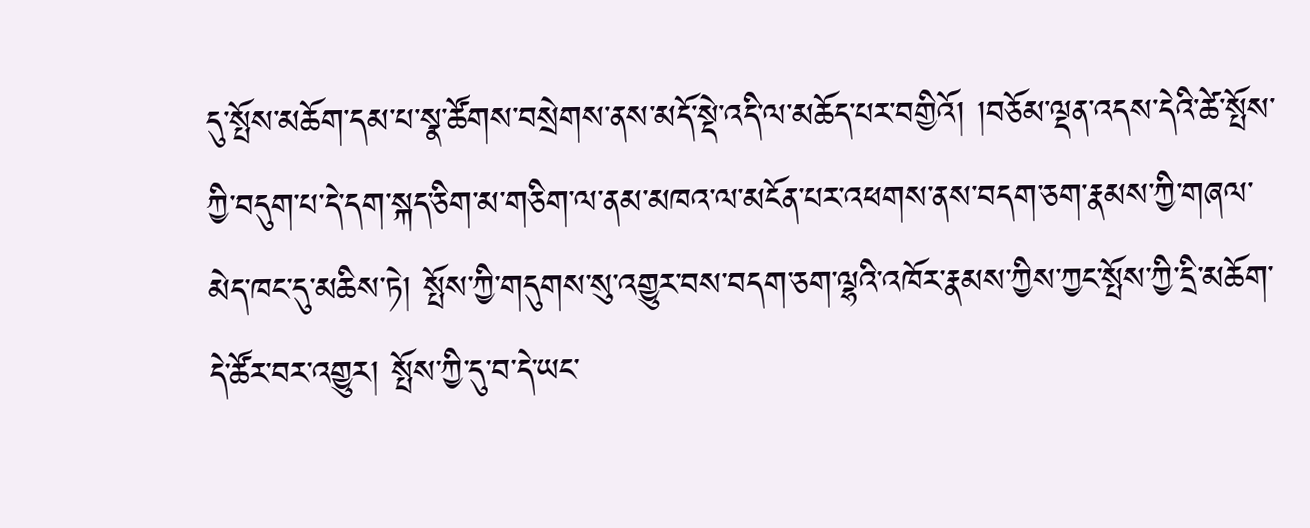དུ་སྤོས་མཆོག་དམ་པ་སྣ་ཚོགས་བསྲེགས་ནས་མདོ་སྡེ་འདི་ལ་མཆོད་པར་བགྱིའོ། །བཅོམ་ལྡན་འདས་དེའི་ཚེ་སྤོས་ཀྱི་བདུག་པ་དེ་དག་སྐད་ཅིག་མ་གཅིག་ལ་ནམ་མཁའ་ལ་མངོན་པར་འཕགས་ནས་བདག་ཅག་རྣམས་ཀྱི་གཞལ་མེད་ཁང་དུ་མཆིས་ཏེ། སྤོས་ཀྱི་གདུགས་སུ་འགྱུར་བས་བདག་ཅག་ལྷའི་འཁོར་རྣམས་ཀྱིས་ཀྱང་སྤོས་ཀྱི་དྲི་མཆོག་དེ་ཚོར་བར་འགྱུར། སྤོས་ཀྱི་དུ་བ་དེ་ཡང་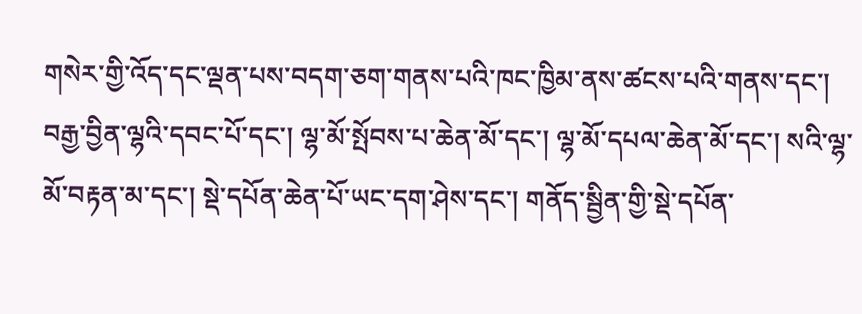གསེར་གྱི་འོད་དང་ལྡན་པས་བདག་ཅག་གནས་པའི་ཁང་ཁྱིམ་ནས་ཚངས་པའི་གནས་དང་། བརྒྱ་བྱིན་ལྷའི་དབང་པོ་དང་། ལྷ་མོ་སྤོབས་པ་ཆེན་མོ་དང་། ལྷ་མོ་དཔལ་ཆེན་མོ་དང་། སའི་ལྷ་མོ་བརྟན་མ་དང་། སྡེ་དཔོན་ཆེན་པོ་ཡང་དག་ཤེས་དང་། གནོད་སྦྱིན་གྱི་སྡེ་དཔོན་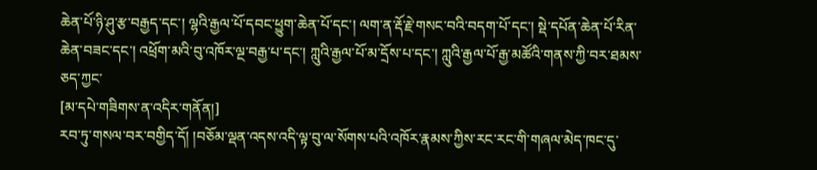ཆེན་པོ་ཉི་ཤུ་རྩ་བརྒྱད་དང་། ལྷའི་རྒྱལ་པོ་དབང་ཕྱུག་ཆེན་པོ་དང་། ལག་ན་རྡོ་རྗེ་གསང་བའི་བདག་པོ་དང་། སྡེ་དཔོན་ཆེན་པོ་རིན་ཆེན་བཟང་དང་། འཕྲོག་མའི་བུ་འཁོར་ལྔ་བརྒྱ་པ་དང་། ཀླུའི་རྒྱལ་པོ་མ་དྲོས་པ་དང་། ཀླུའི་རྒྱལ་པོ་རྒྱ་མཚོའི་གནས་ཀྱི་བར་ཐམས་ཅད་ཀྱང་
[མ་དཔེ་གཟིགས་ན་འདིར་གནོན།]
རབ་ཏུ་གསལ་བར་བགྱིད་དོ། །བཅོམ་ལྡན་འདས་འདི་ལྟ་བུ་ལ་སོགས་པའི་འཁོར་རྣམས་ཀྱིས་རང་རང་གི་གཞལ་མེད་ཁང་དུ་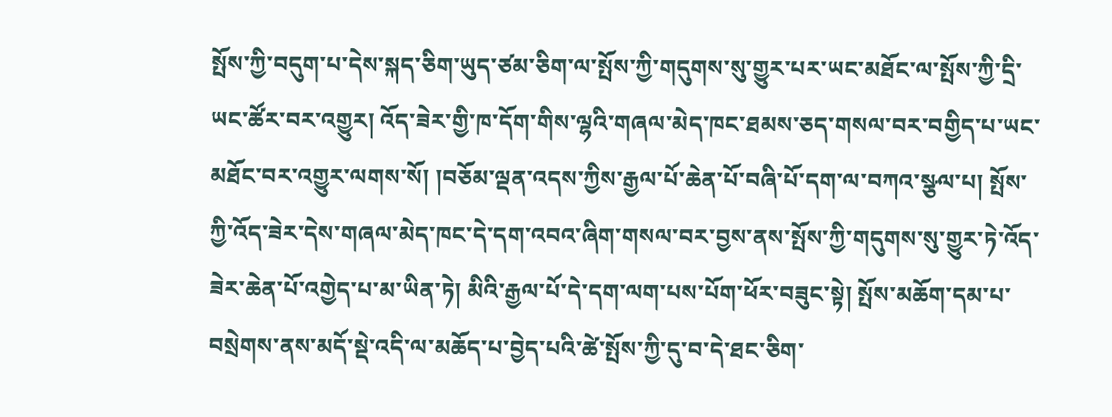སྤོས་ཀྱི་བདུག་པ་དེས་སྐད་ཅིག་ཡུད་ཙམ་ཅིག་ལ་སྤོས་ཀྱི་གདུགས་སུ་གྱུར་པར་ཡང་མཐོང་ལ་སྤོས་ཀྱི་དྲི་ཡང་ཚོར་བར་འགྱུར། འོད་ཟེར་གྱི་ཁ་དོག་གིས་ལྷའི་གཞལ་མེད་ཁང་ཐམས་ཅད་གསལ་བར་བགྱིད་པ་ཡང་མཐོང་བར་འགྱུར་ལགས་སོ། །བཅོམ་ལྡན་འདས་ཀྱིས་རྒྱལ་པོ་ཆེན་པོ་བཞི་པོ་དག་ལ་བཀའ་སྩལ་པ། སྤོས་ཀྱི་འོད་ཟེར་དེས་གཞལ་མེད་ཁང་དེ་དག་འབའ་ཞིག་གསལ་བར་བྱས་ནས་སྤོས་ཀྱི་གདུགས་སུ་གྱུར་ཏེ་འོད་ཟེར་ཆེན་པོ་འགྱེད་པ་མ་ཡིན་ཏེ། མིའི་རྒྱལ་པོ་དེ་དག་ལག་པས་པོག་ཕོར་བཟུང་སྟེ། སྤོས་མཆོག་དམ་པ་བསྲེགས་ནས་མདོ་སྡེ་འདི་ལ་མཆོད་པ་བྱེད་པའི་ཚེ་སྤོས་ཀྱི་དུ་བ་དེ་ཐང་ཅིག་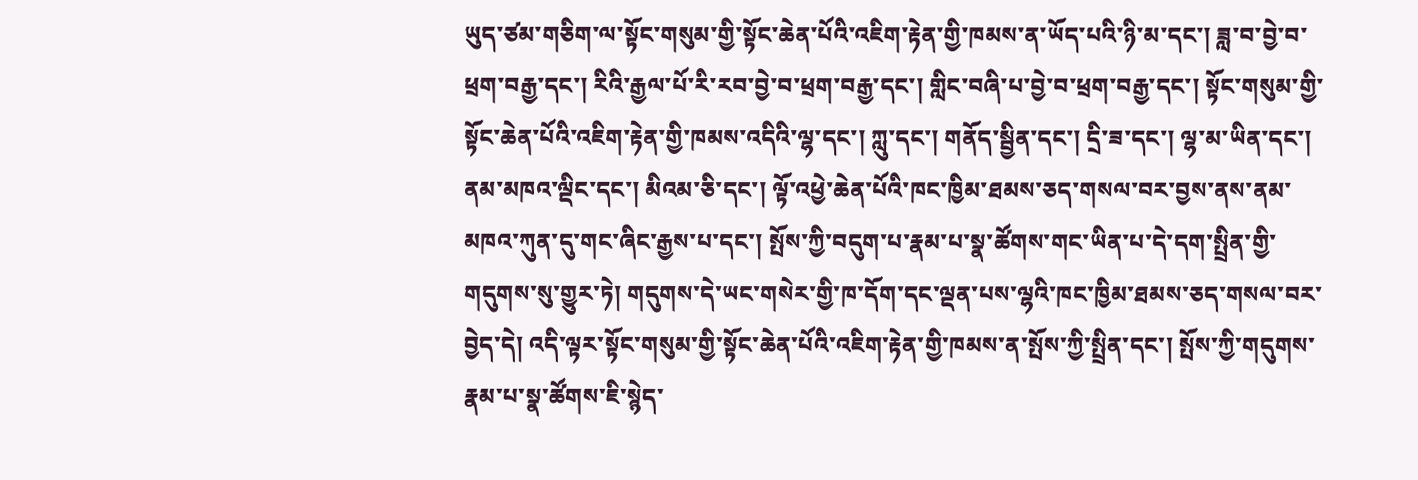ཡུད་ཙམ་གཅིག་ལ་སྟོང་གསུམ་གྱི་སྟོང་ཆེན་པོའི་འཇིག་རྟེན་གྱི་ཁམས་ན་ཡོད་པའི་ཉི་མ་དང་། ཟླ་བ་བྱེ་བ་ཕྲག་བརྒྱ་དང་། རིའི་རྒྱལ་པོ་རི་རབ་བྱེ་བ་ཕྲག་བརྒྱ་དང་། གླིང་བཞི་པ་བྱེ་བ་ཕྲག་བརྒྱ་དང་། སྟོང་གསུམ་གྱི་སྟོང་ཆེན་པོའི་འཇིག་རྟེན་གྱི་ཁམས་འདིའི་ལྷ་དང་། ཀླུ་དང་། གནོད་སྦྱིན་དང་། དྲི་ཟ་དང་། ལྷ་མ་ཡིན་དང་། ནམ་མཁའ་ལྡིང་དང་། མིའམ་ཅི་དང་། ལྟོ་འཕྱེ་ཆེན་པོའི་ཁང་ཁྱིམ་ཐམས་ཅད་གསལ་བར་བྱས་ནས་ནམ་མཁའ་ཀུན་དུ་གང་ཞིང་རྒྱས་པ་དང་། སྤོས་ཀྱི་བདུག་པ་རྣམ་པ་སྣ་ཚོགས་གང་ཡིན་པ་དེ་དག་སྤྲིན་གྱི་གདུགས་སུ་གྱུར་ཏེ། གདུགས་དེ་ཡང་གསེར་གྱི་ཁ་དོག་དང་ལྡན་པས་ལྷའི་ཁང་ཁྱིམ་ཐམས་ཅད་གསལ་བར་བྱེད་དེ། འདི་ལྟར་སྟོང་གསུམ་གྱི་སྟོང་ཆེན་པོའི་འཇིག་རྟེན་གྱི་ཁམས་ན་སྤོས་ཀྱི་སྤྲིན་དང་། སྤོས་ཀྱི་གདུགས་རྣམ་པ་སྣ་ཚོགས་ཇི་སྙེད་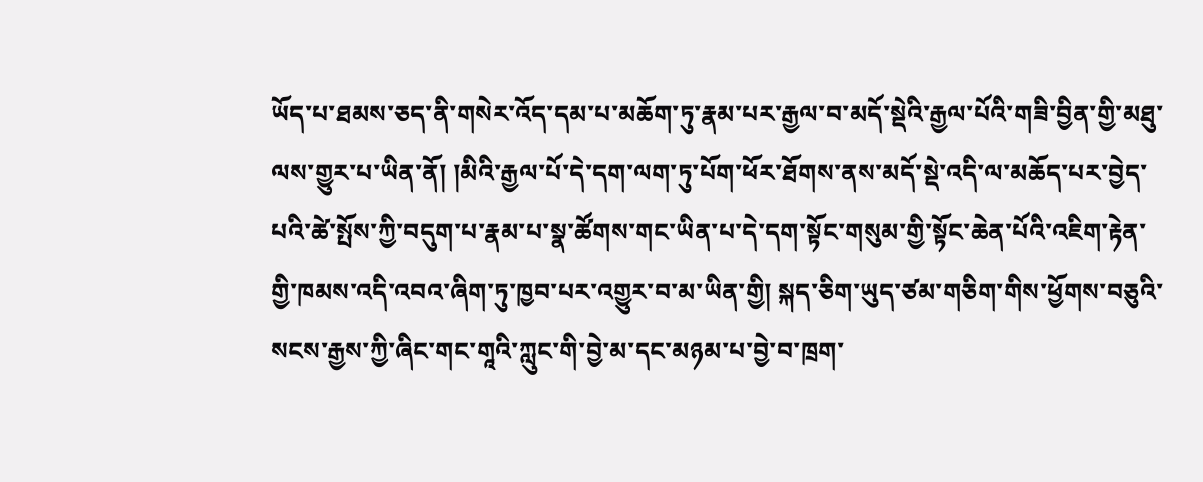ཡོད་པ་ཐམས་ཅད་ནི་གསེར་འོད་དམ་པ་མཆོག་ཏུ་རྣམ་པར་རྒྱལ་བ་མདོ་སྡེའི་རྒྱལ་པོའི་གཟི་བྱིན་གྱི་མཐུ་ལས་གྱུར་པ་ཡིན་ནོ། །མིའི་རྒྱལ་པོ་དེ་དག་ལག་ཏུ་པོག་ཕོར་ཐོགས་ནས་མདོ་སྡེ་འདི་ལ་མཆོད་པར་བྱེད་པའི་ཚེ་སྤོས་ཀྱི་བདུག་པ་རྣམ་པ་སྣ་ཚོགས་གང་ཡིན་པ་དེ་དག་སྟོང་གསུམ་གྱི་སྟོང་ཆེན་པོའི་འཇིག་རྟེན་གྱི་ཁམས་འདི་འབའ་ཞིག་ཏུ་ཁྱབ་པར་འགྱུར་བ་མ་ཡིན་གྱི། སྐད་ཅིག་ཡུད་ཙམ་གཅིག་གིས་ཕྱོགས་བཅུའི་སངས་རྒྱས་ཀྱི་ཞིང་གང་གཱའི་ཀླུང་གི་བྱེ་མ་དང་མཉམ་པ་བྱེ་བ་ཁྲག་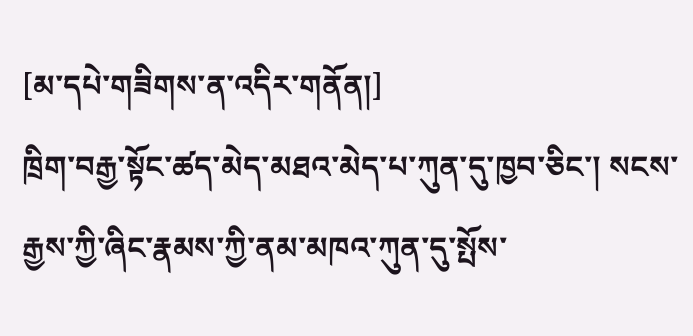[མ་དཔེ་གཟིགས་ན་འདིར་གནོན།]
ཁྲིག་བརྒྱ་སྟོང་ཚད་མེད་མཐའ་མེད་པ་ཀུན་དུ་ཁྱབ་ཅིང་། སངས་རྒྱས་ཀྱི་ཞིང་རྣམས་ཀྱི་ནམ་མཁའ་ཀུན་དུ་སྤོས་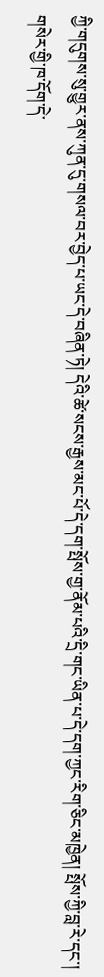ཀྱི་གདུགས་སུ་གྱུར་ནས་ཀུན་དུ་གསལ་བར་བྱེད་པ་ཡང་དེ་བཞིན་ཏེ། དེའི་ཚེ་སངས་རྒྱས་མང་པོ་དེ་དག་སྤོས་གྱ་ནོམ་པའི་དྲི་གང་ཡིན་པ་དེ་དག་ཀྱང་རིག་ཅིང་མཁྱེན། སྤོས་ཀྱི་བླ་རེ་དང་། གསེར་གྱི་ཁ་དོག་དེ་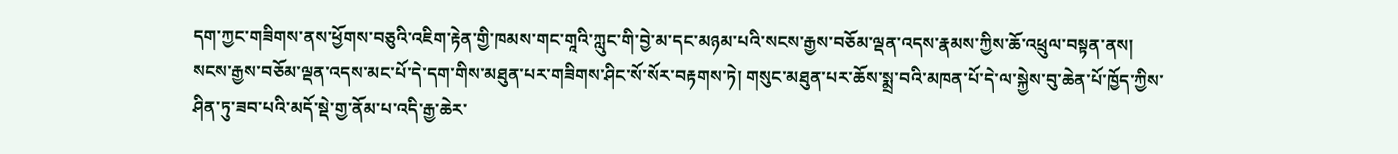དག་ཀྱང་གཟིགས་ནས་ཕྱོགས་བཅུའི་འཇིག་རྟེན་གྱི་ཁམས་གང་གཱའི་ཀླུང་གི་བྱེ་མ་དང་མཉམ་པའི་སངས་རྒྱས་བཅོམ་ལྡན་འདས་རྣམས་ཀྱིས་ཆོ་འཕྲུལ་བསྟན་ནས། སངས་རྒྱས་བཅོམ་ལྡན་འདས་མང་པོ་དེ་དག་གིས་མཐུན་པར་གཟིགས་ཤིང་སོ་སོར་བརྟགས་ཏེ། གསུང་མཐུན་པར་ཆོས་སྨྲ་བའི་མཁན་པོ་དེ་ལ་སྐྱེས་བུ་ཆེན་པོ་ཁྱོད་ཀྱིས་ཤིན་ཏུ་ཟབ་པའི་མདོ་སྡེ་གྱ་ནོམ་པ་འདི་རྒྱ་ཆེར་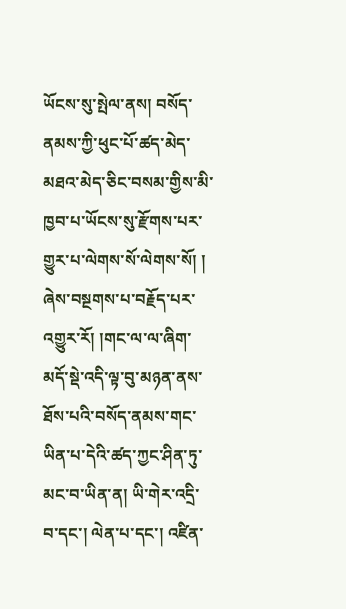ཡོངས་སུ་སྤེལ་ནས། བསོད་ནམས་ཀྱི་ཕུང་པོ་ཚད་མེད་མཐའ་མེད་ཅིང་བསམ་གྱིས་མི་ཁྱབ་པ་ཡོངས་སུ་རྫོགས་པར་གྱུར་པ་ལེགས་སོ་ལེགས་སོ། ། ཞེས་བསྔགས་པ་བརྗོད་པར་འགྱུར་རོ། །གང་ལ་ལ་ཞིག་མདོ་སྡེ་འདི་ལྟ་བུ་མཉན་ནས་ཐོས་པའི་བསོད་ནམས་གང་ཡིན་པ་དེའི་ཚད་ཀྱང་ཤིན་ཏུ་མང་བ་ཡིན་ན། ཡི་གེར་འདྲི་བ་དང་། ལེན་པ་དང་། འཛིན་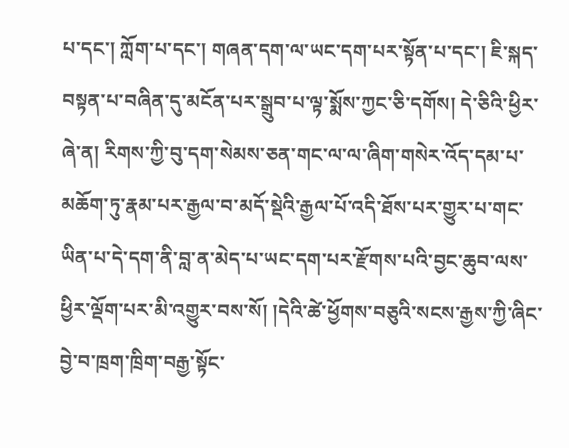པ་དང་། ཀློག་པ་དང་། གཞན་དག་ལ་ཡང་དག་པར་སྟོན་པ་དང་། ཇི་སྐད་བསྟན་པ་བཞིན་དུ་མངོན་པར་སྒྲུབ་པ་ལྟ་སྨོས་ཀྱང་ཅི་དགོས། དེ་ཅིའི་ཕྱིར་ཞེ་ན། རིགས་ཀྱི་བུ་དག་སེམས་ཅན་གང་ལ་ལ་ཞིག་གསེར་འོད་དམ་པ་མཆོག་ཏུ་རྣམ་པར་རྒྱལ་བ་མདོ་སྡེའི་རྒྱལ་པོ་འདི་ཐོས་པར་གྱུར་པ་གང་ཡིན་པ་དེ་དག་ནི་བླ་ན་མེད་པ་ཡང་དག་པར་རྫོགས་པའི་བྱང་ཆུབ་ལས་ཕྱིར་ལྡོག་པར་མི་འགྱུར་བས་སོ། །དེའི་ཚེ་ཕྱོགས་བཅུའི་སངས་རྒྱས་ཀྱི་ཞིང་བྱེ་བ་ཁྲག་ཁྲིག་བརྒྱ་སྟོང་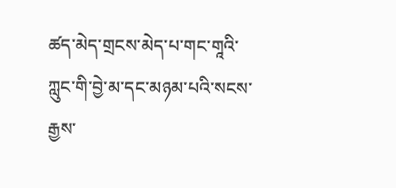ཚད་མེད་གྲངས་མེད་པ་གང་གཱའི་ཀླུང་གི་བྱེ་མ་དང་མཉམ་པའི་སངས་རྒྱས་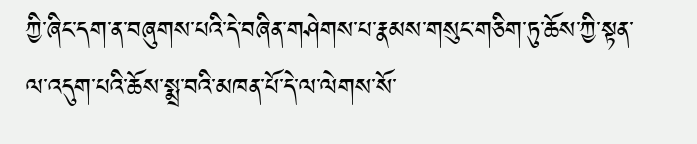ཀྱི་ཞིང་དག་ན་བཞུགས་པའི་དེ་བཞིན་གཤེགས་པ་རྣམས་གསུང་གཅིག་ཏུ་ཆོས་ཀྱི་སྟན་ལ་འདུག་པའི་ཆོས་སྨྲ་བའི་མཁན་པོ་དེ་ལ་ལེགས་སོ་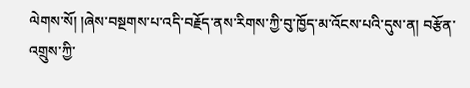ལེགས་སོ། །ཞེས་བསྔགས་པ་འདི་བརྗོད་ནས་རིགས་ཀྱི་བུ་ཁྱོད་མ་འོངས་པའི་དུས་ན། བརྩོན་འགྲུས་ཀྱི་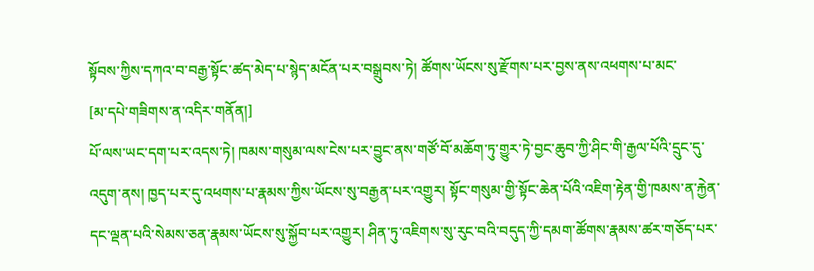སྟོབས་ཀྱིས་དཀའ་བ་བརྒྱ་སྟོང་ཚད་མེད་པ་སྙེད་མངོན་པར་བསྒྲུབས་ཏེ། ཚོགས་ཡོངས་སུ་རྫོགས་པར་བྱས་ནས་འཕགས་པ་མང་
[མ་དཔེ་གཟིགས་ན་འདིར་གནོན།]
པོ་ལས་ཡང་དག་པར་འདས་ཏེ། ཁམས་གསུམ་ལས་ངེས་པར་བྱུང་ནས་གཙོ་བོ་མཆོག་ཏུ་གྱུར་ཏེ་བྱང་ཆུབ་ཀྱི་ཤིང་གི་རྒྱལ་པོའི་དྲུང་དུ་འདུག་ནས། ཁྱད་པར་དུ་འཕགས་པ་རྣམས་ཀྱིས་ཡོངས་སུ་བརྒྱན་པར་འགྱུར། སྟོང་གསུམ་གྱི་སྟོང་ཆེན་པོའི་འཇིག་རྟེན་གྱི་ཁམས་ན་རྐྱེན་དང་ལྡན་པའི་སེམས་ཅན་རྣམས་ཡོངས་སུ་སྐྱོབ་པར་འགྱུར། ཤིན་ཏུ་འཇིགས་སུ་རུང་བའི་བདུད་ཀྱི་དམག་ཚོགས་རྣམས་ཚར་གཅོད་པར་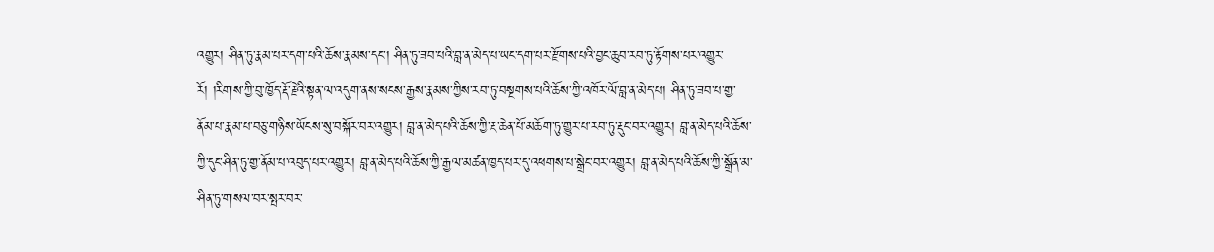འགྱུར། ཤིན་ཏུ་རྣམ་པར་དག་པའི་ཆོས་རྣམས་དང་། ཤིན་ཏུ་ཟབ་པའི་བླ་ན་མེད་པ་ཡང་དག་པར་རྫོགས་པའི་བྱང་ཆུབ་རབ་ཏུ་རྟོགས་པར་འགྱུར་རོ། །རིགས་ཀྱི་བུ་ཁྱོད་རྡོ་རྗེའི་སྟན་ལ་འདུག་ནས་སངས་རྒྱས་རྣམས་ཀྱིས་རབ་ཏུ་བསྔགས་པའི་ཆོས་ཀྱི་འཁོར་ལོ་བླ་ན་མེད་པ། ཤིན་ཏུ་ཟབ་པ་གྱ་ནོམ་པ་རྣམ་པ་བཅུ་གཉིས་ཡོངས་སུ་བསྐོར་བར་འགྱུར། བླ་ན་མེད་པའི་ཆོས་ཀྱི་རྔ་ཆེན་པོ་མཆོག་ཏུ་གྱུར་པ་རབ་ཏུ་རྡུང་བར་འགྱུར། བླ་ན་མེད་པའི་ཆོས་ཀྱི་དུང་ཤིན་ཏུ་གྱ་ནོམ་པ་འབུད་པར་འགྱུར། བླ་ན་མེད་པའི་ཆོས་ཀྱི་རྒྱལ་མཚན་ཁྱད་པར་དུ་འཕགས་པ་སྒྲེང་བར་འགྱུར། བླ་ན་མེད་པའི་ཆོས་ཀྱི་སྒྲོན་མ་ཤིན་ཏུ་གསལ་བར་སྤར་བར་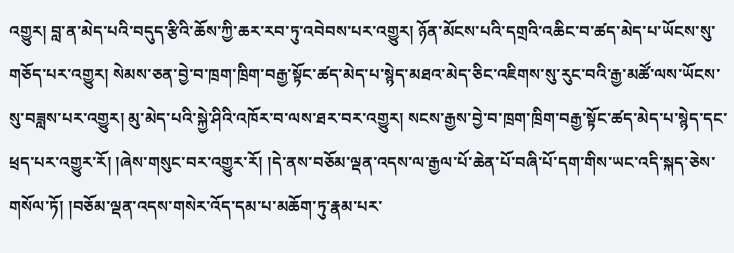འགྱུར། བླ་ན་མེད་པའི་བདུད་རྩིའི་ཆོས་ཀྱི་ཆར་རབ་ཏུ་འབེབས་པར་འགྱུར། ཉོན་མོངས་པའི་དགྲའི་འཆིང་བ་ཚད་མེད་པ་ཡོངས་སུ་གཅོད་པར་འགྱུར། སེམས་ཅན་བྱེ་བ་ཁྲག་ཁྲིག་བརྒྱ་སྟོང་ཚད་མེད་པ་སྙེད་མཐའ་མེད་ཅིང་འཇིགས་སུ་རུང་བའི་རྒྱ་མཚོ་ལས་ཡོངས་སུ་བཟླས་པར་འགྱུར། མུ་མེད་པའི་སྐྱེ་ཤིའི་འཁོར་བ་ལས་ཐར་བར་འགྱུར། སངས་རྒྱས་བྱེ་བ་ཁྲག་ཁྲིག་བརྒྱ་སྟོང་ཚད་མེད་པ་སྙེད་དང་ཕྲད་པར་འགྱུར་རོ། །ཞེས་གསུང་བར་འགྱུར་རོ། །དེ་ནས་བཅོམ་ལྡན་འདས་ལ་རྒྱལ་པོ་ཆེན་པོ་བཞི་པོ་དག་གིས་ཡང་འདི་སྐད་ཅེས་གསོལ་ཏོ། །བཅོམ་ལྡན་འདས་གསེར་འོད་དམ་པ་མཆོག་ཏུ་རྣམ་པར་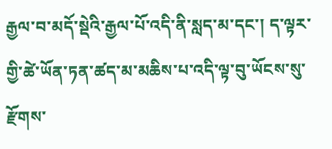རྒྱལ་བ་མདོ་སྡེའི་རྒྱལ་པོ་འདི་ནི་སླད་མ་དང་། ད་ལྟར་གྱི་ཚེ་ཡོན་ཏན་ཚད་མ་མཆིས་པ་འདི་ལྟ་བུ་ཡོངས་སུ་རྫོགས་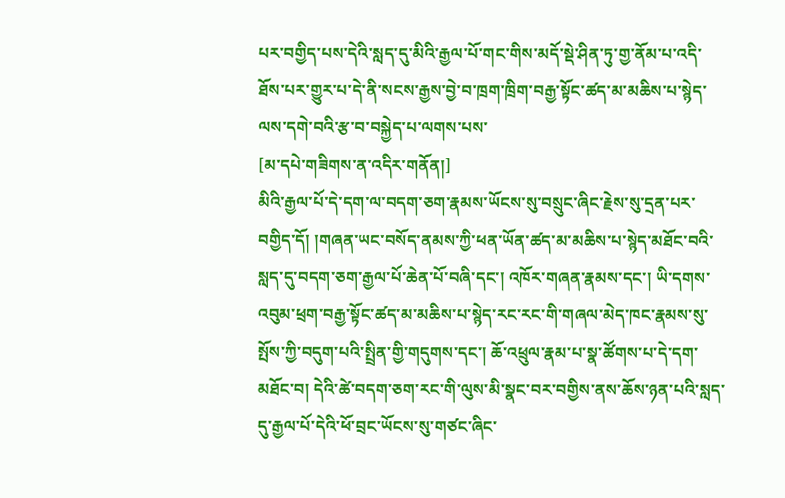པར་བགྱིད་པས་དེའི་སླད་དུ་མིའི་རྒྱལ་པོ་གང་གིས་མདོ་སྡེ་ཤིན་ཏུ་གྱ་ནོམ་པ་འདི་ཐོས་པར་གྱུར་པ་དེ་ནི་སངས་རྒྱས་བྱེ་བ་ཁྲག་ཁྲིག་བརྒྱ་སྟོང་ཚད་མ་མཆིས་པ་སྙེད་ལས་དགེ་བའི་རྩ་བ་བསྐྱེད་པ་ལགས་པས་
[མ་དཔེ་གཟིགས་ན་འདིར་གནོན།]
མིའི་རྒྱལ་པོ་དེ་དག་ལ་བདག་ཅག་རྣམས་ཡོངས་སུ་བསྲུང་ཞིང་རྗེས་སུ་དྲན་པར་བགྱིད་དོ། །གཞན་ཡང་བསོད་ནམས་ཀྱི་ཕན་ཡོན་ཚད་མ་མཆིས་པ་སྙེད་མཐོང་བའི་སླད་དུ་བདག་ཅག་རྒྱལ་པོ་ཆེན་པོ་བཞི་དང་། འཁོར་གཞན་རྣམས་དང་། ཡི་དགས་འབུམ་ཕྲག་བརྒྱ་སྟོང་ཚད་མ་མཆིས་པ་སྙེད་རང་རང་གི་གཞལ་མེད་ཁང་རྣམས་སུ་སྤོས་ཀྱི་བདུག་པའི་སྤྲིན་གྱི་གདུགས་དང་། ཆོ་འཕྲུལ་རྣམ་པ་སྣ་ཚོགས་པ་དེ་དག་མཐོང་བ། དེའི་ཚེ་བདག་ཅག་རང་གི་ལུས་མི་སྣང་བར་བགྱིས་ནས་ཆོས་ཉན་པའི་སླད་དུ་རྒྱལ་པོ་དེའི་ཕོ་བྲང་ཡོངས་སུ་གཙང་ཞིང་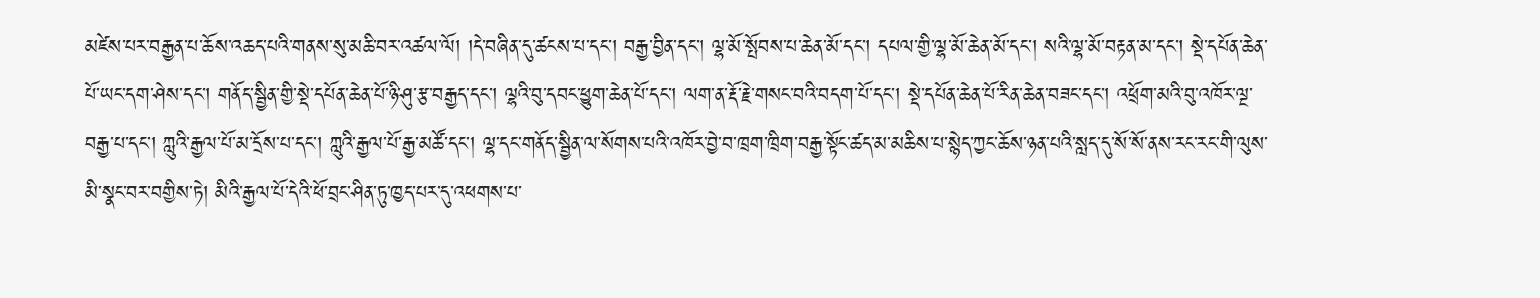མཛེས་པར་བརྒྱན་པ་ཆོས་འཆད་པའི་གནས་སུ་མཆི་བར་འཚལ་ལོ། །དེ་བཞིན་དུ་ཚངས་པ་དང་། བརྒྱ་བྱིན་དང་། ལྷ་མོ་སྤོབས་པ་ཆེན་མོ་དང་། དཔལ་གྱི་ལྷ་མོ་ཆེན་མོ་དང་། སའི་ལྷ་མོ་བརྟན་མ་དང་། སྡེ་དཔོན་ཆེན་པོ་ཡང་དག་ཤེས་དང་། གནོད་སྦྱིན་གྱི་སྡེ་དཔོན་ཆེན་པོ་ཉི་ཤུ་རྩ་བརྒྱད་དང་། ལྷའི་བུ་དབང་ཕྱུག་ཆེན་པོ་དང་། ལག་ན་རྡོ་རྗེ་གསང་བའི་བདག་པོ་དང་། སྡེ་དཔོན་ཆེན་པོ་རིན་ཆེན་བཟང་དང་། འཕྲོག་མའི་བུ་འཁོར་ལྔ་བརྒྱ་པ་དང་། ཀླུའི་རྒྱལ་པོ་མ་དྲོས་པ་དང་། ཀླུའི་རྒྱལ་པོ་རྒྱ་མཚོ་དང་། ལྷ་དང་གནོད་སྦྱིན་ལ་སོགས་པའི་འཁོར་བྱེ་བ་ཁྲག་ཁྲིག་བརྒྱ་སྟོང་ཚད་མ་མཆིས་པ་སྙེད་ཀྱང་ཆོས་ཉན་པའི་སླད་དུ་སོ་སོ་ནས་རང་རང་གི་ལུས་མི་སྣང་བར་བགྱིས་ཏེ། མིའི་རྒྱལ་པོ་དེའི་ཕོ་བྲང་ཤིན་ཏུ་ཁྱད་པར་དུ་འཕགས་པ་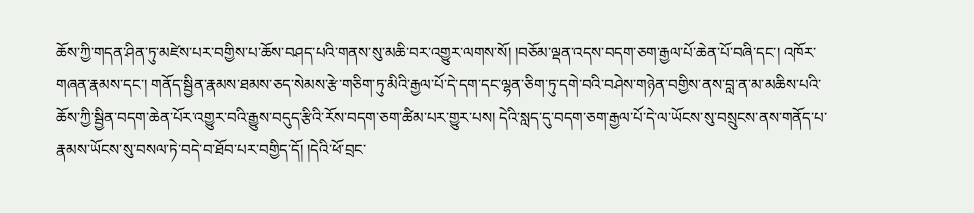ཆོས་ཀྱི་གདན་ཤིན་ཏུ་མཛེས་པར་བགྱིས་པ་ཆོས་བཤད་པའི་གནས་སུ་མཆི་བར་འགྱུར་ལགས་སོ། །བཅོམ་ལྡན་འདས་བདག་ཅག་རྒྱལ་པོ་ཆེན་པོ་བཞི་དང་། འཁོར་གཞན་རྣམས་དང་། གནོད་སྦྱིན་རྣམས་ཐམས་ཅད་སེམས་རྩེ་གཅིག་ཏུ་མིའི་རྒྱལ་པོ་དེ་དག་དང་ལྷན་ཅིག་ཏུ་དགེ་བའི་བཤེས་གཉེན་བགྱིས་ནས་བླ་ན་མ་མཆིས་པའི་ཆོས་ཀྱི་སྦྱིན་བདག་ཆེན་པོར་འགྱུར་བའི་རྒྱུས་བདུད་རྩིའི་རོས་བདག་ཅག་ཚིམ་པར་གྱུར་པས། དེའི་སླད་དུ་བདག་ཅག་རྒྱལ་པོ་དེ་ལ་ཡོངས་སུ་བསྲུངས་ནས་གནོད་པ་རྣམས་ཡོངས་སུ་བསལ་ཏེ་བདེ་བ་ཐོབ་པར་བགྱིད་དོ། །དེའི་ཕོ་བྲང་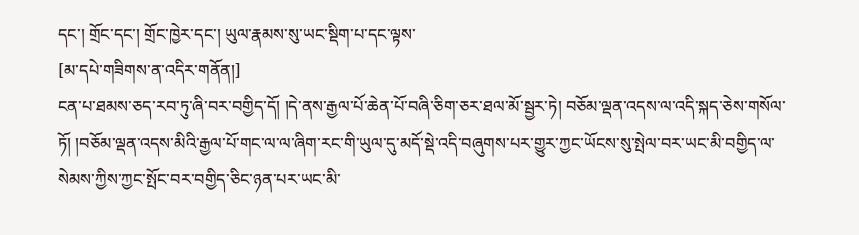དང་། གྲོང་དང་། གྲོང་ཁྱེར་དང་། ཡུལ་རྣམས་སུ་ཡང་སྡིག་པ་དང་ལྟས་
[མ་དཔེ་གཟིགས་ན་འདིར་གནོན།]
ངན་པ་ཐམས་ཅད་རབ་ཏུ་ཞི་བར་བགྱིད་དོ། །དེ་ནས་རྒྱལ་པོ་ཆེན་པོ་བཞི་ཅིག་ཅར་ཐལ་མོ་སྦྱར་ཏེ། བཅོམ་ལྡན་འདས་ལ་འདི་སྐད་ཅེས་གསོལ་ཏོ། །བཅོམ་ལྡན་འདས་མིའི་རྒྱལ་པོ་གང་ལ་ལ་ཞིག་རང་གི་ཡུལ་དུ་མདོ་སྡེ་འདི་བཞུགས་པར་གྱུར་ཀྱང་ཡོངས་སུ་སྤེལ་བར་ཡང་མི་བགྱིད་ལ་སེམས་ཀྱིས་ཀྱང་སྤོང་བར་བགྱིད་ཅིང་ཉན་པར་ཡང་མི་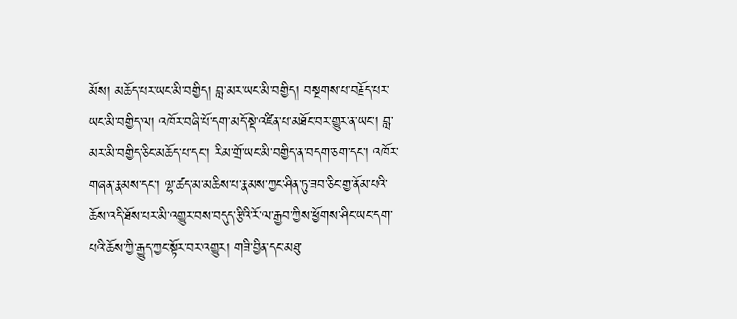མོས། མཆོད་པར་ཡང་མི་བགྱིད། བླ་མར་ཡང་མི་བགྱིད། བསྔགས་པ་བརྗོད་པར་ཡང་མི་བགྱིད་ལ། འཁོར་བཞི་པོ་དག་མདོ་སྡེ་འཛིན་པ་མཐོང་བར་གྱུར་ན་ཡང་། བླ་མར་མི་བགྱིད་ཅིང་མཆོད་པ་དང་། རིམ་གྲོ་ཡང་མི་བགྱིད་ན་བདག་ཅག་དང་། འཁོར་གཞན་རྣམས་དང་། ལྷ་ཚད་མ་མཆིས་པ་རྣམས་ཀྱང་ཤིན་ཏུ་ཟབ་ཅིང་གྱ་ནོམ་པའི་ཆོས་འདི་ཐོས་པར་མི་འགྱུར་བས་བདུད་རྩིའི་རོ་ལ་རྒྱབ་ཀྱིས་ཕྱོགས་ཤིང་ཡང་དག་པའི་ཆོས་ཀྱི་རྒྱུད་ཀྱང་སྟོར་བར་འགྱུར། གཟི་བྱིན་དང་མཐུ་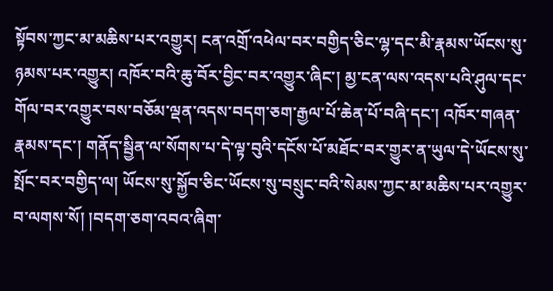སྟོབས་ཀྱང་མ་མཆིས་པར་འགྱུར། ངན་འགྲོ་འཕེལ་བར་བགྱིད་ཅིང་ལྷ་དང་མི་རྣམས་ཡོངས་སུ་ཉམས་པར་འགྱུར། འཁོར་བའི་ཆུ་བོར་བྱིང་བར་འགྱུར་ཞིང་། མྱ་ངན་ལས་འདས་པའི་ཤུལ་དང་གོལ་བར་འགྱུར་བས་བཅོམ་ལྡན་འདས་བདག་ཅག་རྒྱལ་པོ་ཆེན་པོ་བཞི་དང་། འཁོར་གཞན་རྣམས་དང་། གནོད་སྦྱིན་ལ་སོགས་པ་དེ་ལྟ་བུའི་དངོས་པོ་མཐོང་བར་གྱུར་ན་ཡུལ་དེ་ཡོངས་སུ་སྤོང་བར་བགྱིད་ལ། ཡོངས་སུ་སྐྱོབ་ཅིང་ཡོངས་སུ་བསྲུང་བའི་སེམས་ཀྱང་མ་མཆིས་པར་འགྱུར་བ་ལགས་སོ། །བདག་ཅག་འབའ་ཞིག་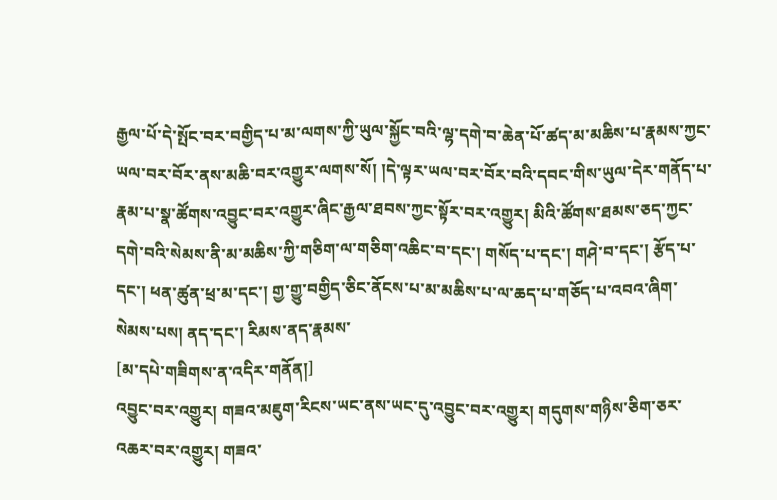རྒྱལ་པོ་དེ་སྤོང་བར་བགྱིད་པ་མ་ལགས་ཀྱི་ཡུལ་སྐྱོང་བའི་ལྷ་དགེ་བ་ཆེན་པོ་ཚད་མ་མཆིས་པ་རྣམས་ཀྱང་ཡལ་བར་བོར་ནས་མཆི་བར་འགྱུར་ལགས་སོ། །དེ་ལྟར་ཡལ་བར་བོར་བའི་དབང་གིས་ཡུལ་དེར་གནོད་པ་རྣམ་པ་སྣ་ཚོགས་འབྱུང་བར་འགྱུར་ཞིང་རྒྱལ་ཐབས་ཀྱང་སྟོར་བར་འགྱུར། མིའི་ཚོགས་ཐམས་ཅད་ཀྱང་དགེ་བའི་སེམས་ནི་མ་མཆིས་ཀྱི་གཅིག་ལ་གཅིག་འཆིང་བ་དང་། གསོད་པ་དང་། གཤེ་བ་དང་། རྩོད་པ་དང་། ཕན་ཚུན་ཕྲ་མ་དང་། གྱ་གྱུ་བགྱིད་ཅིང་ནོངས་པ་མ་མཆིས་པ་ལ་ཆད་པ་གཅོད་པ་འབའ་ཞིག་སེམས་པས། ནད་དང་། རིམས་ནད་རྣམས་
[མ་དཔེ་གཟིགས་ན་འདིར་གནོན།]
འབྱུང་བར་འགྱུར། གཟའ་མཇུག་རིངས་ཡང་ནས་ཡང་དུ་འབྱུང་བར་འགྱུར། གདུགས་གཉིས་ཅིག་ཅར་འཆར་བར་འགྱུར། གཟའ་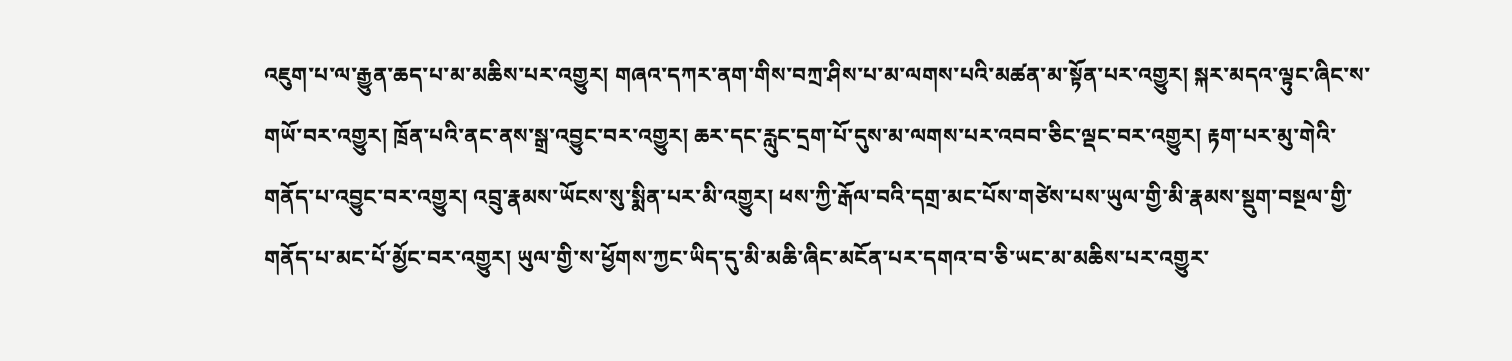འཇུག་པ་ལ་རྒྱུན་ཆད་པ་མ་མཆིས་པར་འགྱུར། གཞའ་དཀར་ནག་གིས་བཀྲ་ཤིས་པ་མ་ལགས་པའི་མཚན་མ་སྟོན་པར་འགྱུར། སྐར་མདའ་ལྟུང་ཞིང་ས་གཡོ་བར་འགྱུར། ཁྲོན་པའི་ནང་ནས་སྒྲ་འབྱུང་བར་འགྱུར། ཆར་དང་རླུང་དྲག་པོ་དུས་མ་ལགས་པར་འབབ་ཅིང་ལྡང་བར་འགྱུར། རྟག་པར་མུ་གེའི་གནོད་པ་འབྱུང་བར་འགྱུར། འབྲུ་རྣམས་ཡོངས་སུ་སྨིན་པར་མི་འགྱུར། ཕས་ཀྱི་རྒོལ་བའི་དགྲ་མང་པོས་གཙེས་པས་ཡུལ་གྱི་མི་རྣམས་སྡུག་བསྔལ་གྱི་གནོད་པ་མང་པོ་མྱོང་བར་འགྱུར། ཡུལ་གྱི་ས་ཕྱོགས་ཀྱང་ཡིད་དུ་མི་མཆི་ཞིང་མངོན་པར་དགའ་བ་ཅི་ཡང་མ་མཆིས་པར་འགྱུར་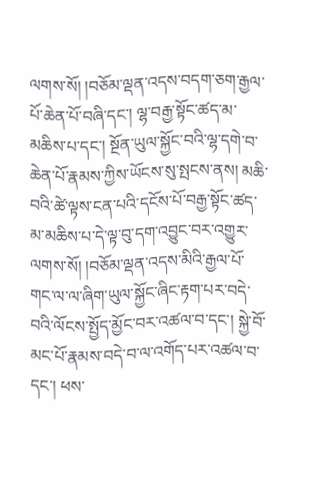ལགས་སོ། །བཅོམ་ལྡན་འདས་བདག་ཅག་རྒྱལ་པོ་ཆེན་པོ་བཞི་དང་། ལྷ་བརྒྱ་སྟོང་ཚད་མ་མཆིས་པ་དང་། སྔོན་ཡུལ་སྐྱོང་བའི་ལྷ་དགེ་བ་ཆེན་པོ་རྣམས་ཀྱིས་ཡོངས་སུ་སྤངས་ནས། མཆི་བའི་ཚེ་ལྟས་ངན་པའི་དངོས་པོ་བརྒྱ་སྟོང་ཚད་མ་མཆིས་པ་དེ་ལྟ་བུ་དག་འབྱུང་བར་འགྱུར་ལགས་སོ། །བཅོམ་ལྡན་འདས་མིའི་རྒྱལ་པོ་གང་ལ་ལ་ཞིག་ཡུལ་སྐྱོང་ཞིང་རྟག་པར་བདེ་བའི་ལོངས་སྤྱོད་མྱོང་བར་འཚལ་བ་དང་། སྐྱེ་བོ་མང་པོ་རྣམས་བདེ་བ་ལ་འགོད་པར་འཚལ་བ་དང་། ཕས་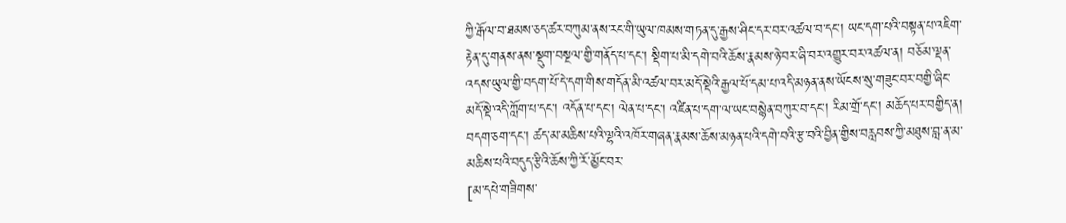ཀྱི་རྒོལ་བ་ཐམས་ཅད་ཚར་བཀུམ་ནས་རང་གི་ཡུལ་ཁམས་གཏན་དུ་རྒྱས་ཤིང་དར་བར་འཚལ་བ་དང་། ཡང་དག་པའི་བསྟན་པ་འཇིག་རྟེན་དུ་གནས་ནས་སྡུག་བསྔལ་གྱི་གནོད་པ་དང་། སྡིག་པ་མི་དགེ་བའི་ཆོས་རྣམས་ཉེ་བར་ཞི་བར་འགྱུར་བར་འཚལ་ན། བཅོམ་ལྡན་འདས་ཡུལ་གྱི་བདག་པོ་དེ་དག་གིས་གདོན་མི་འཚལ་བར་མདོ་སྡེའི་རྒྱལ་པོ་དམ་པ་འདི་མཉན་ནས་ཡོངས་སུ་གཟུང་བར་བགྱི་ཞིང་མདོ་སྡེ་འདི་ཀློག་པ་དང་། འདོན་པ་དང་། ལེན་པ་དང་། འཛིན་པ་དག་ལ་ཡང་བསྙེན་བཀུར་བ་དང་། རིམ་གྲོ་དང་། མཆོད་པར་བགྱིད་ན། བདག་ཅག་དང་། ཚད་མ་མཆིས་པའི་ལྷའི་འཁོར་གཞན་རྣམས་ཆོས་མཉན་པའི་དགེ་བའི་རྩ་བའི་བྱིན་གྱིས་བརླབས་ཀྱི་མཐུས་བླ་ན་མ་མཆིས་པའི་བདུད་རྩིའི་ཆོས་ཀྱི་རོ་མྱོང་བར་
[མ་དཔེ་གཟིགས་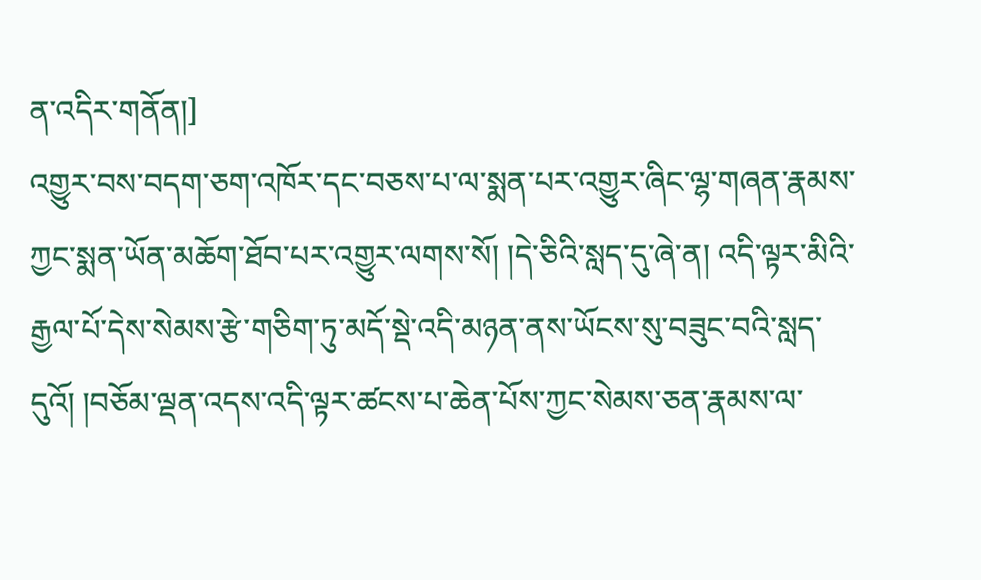ན་འདིར་གནོན།]
འགྱུར་བས་བདག་ཅག་འཁོར་དང་བཅས་པ་ལ་སྨན་པར་འགྱུར་ཞིང་ལྷ་གཞན་རྣམས་ཀྱང་སྨན་ཡོན་མཆོག་ཐོབ་པར་འགྱུར་ལགས་སོ། །དེ་ཅིའི་སླད་དུ་ཞེ་ན། འདི་ལྟར་མིའི་རྒྱལ་པོ་དེས་སེམས་རྩེ་གཅིག་ཏུ་མདོ་སྡེ་འདི་མཉན་ནས་ཡོངས་སུ་བཟུང་བའི་སླད་དུའོ། །བཅོམ་ལྡན་འདས་འདི་ལྟར་ཚངས་པ་ཆེན་པོས་ཀྱང་སེམས་ཅན་རྣམས་ལ་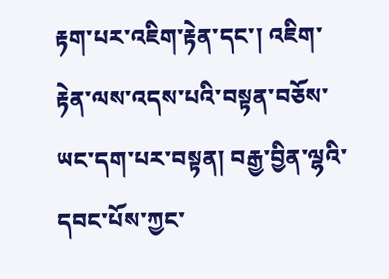རྟག་པར་འཇིག་རྟེན་དང་། འཇིག་རྟེན་ལས་འདས་པའི་བསྟན་བཅོས་ཡང་དག་པར་བསྟན། བརྒྱ་བྱིན་ལྷའི་དབང་པོས་ཀྱང་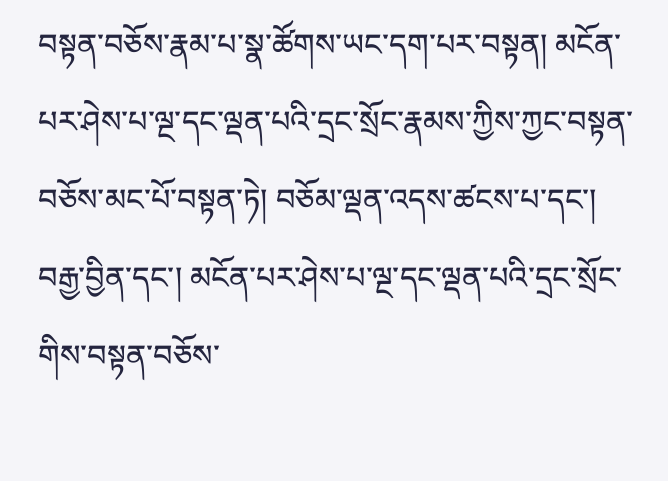བསྟན་བཅོས་རྣམ་པ་སྣ་ཚོགས་ཡང་དག་པར་བསྟན། མངོན་པར་ཤེས་པ་ལྔ་དང་ལྡན་པའི་དྲང་སྲོང་རྣམས་ཀྱིས་ཀྱང་བསྟན་བཅོས་མང་པོ་བསྟན་ཏེ། བཅོམ་ལྡན་འདས་ཚངས་པ་དང་། བརྒྱ་བྱིན་དང་། མངོན་པར་ཤེས་པ་ལྔ་དང་ལྡན་པའི་དྲང་སྲོང་གིས་བསྟན་བཅོས་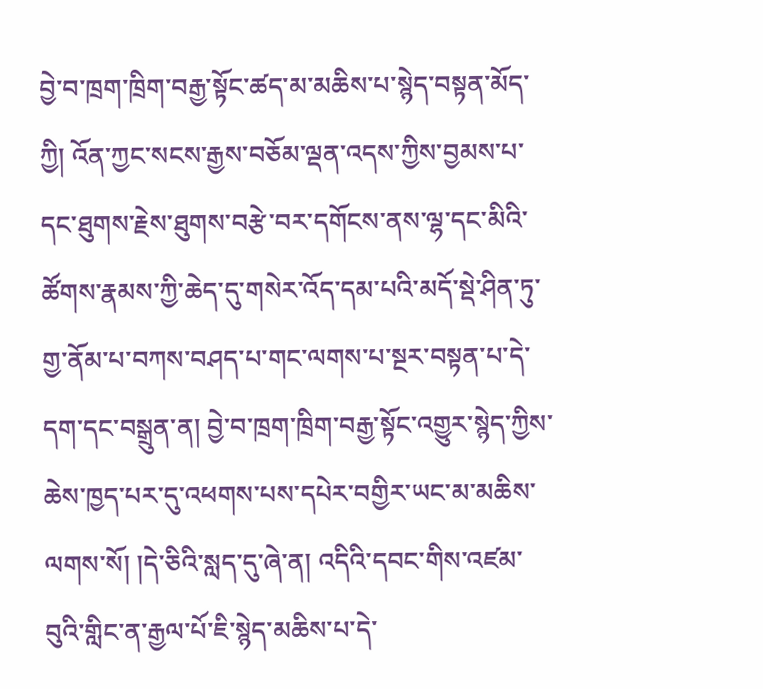བྱེ་བ་ཁྲག་ཁྲིག་བརྒྱ་སྟོང་ཚད་མ་མཆིས་པ་སྙེད་བསྟན་མོད་ཀྱི། འོན་ཀྱང་སངས་རྒྱས་བཅོམ་ལྡན་འདས་ཀྱིས་བྱམས་པ་དང་ཐུགས་རྗེས་ཐུགས་བརྩེ་བར་དགོངས་ནས་ལྷ་དང་མིའི་ཚོགས་རྣམས་ཀྱི་ཆེད་དུ་གསེར་འོད་དམ་པའི་མདོ་སྡེ་ཤིན་ཏུ་གྱ་ནོམ་པ་བཀས་བཤད་པ་གང་ལགས་པ་སྔར་བསྟན་པ་དེ་དག་དང་བསྒྲུན་ན། བྱེ་བ་ཁྲག་ཁྲིག་བརྒྱ་སྟོང་འགྱུར་སྙེད་ཀྱིས་ཆེས་ཁྱད་པར་དུ་འཕགས་པས་དཔེར་བགྱིར་ཡང་མ་མཆིས་ལགས་སོ། །དེ་ཅིའི་སླད་དུ་ཞེ་ན། འདིའི་དབང་གིས་འཛམ་བུའི་གླིང་ན་རྒྱལ་པོ་ཇི་སྙེད་མཆིས་པ་དེ་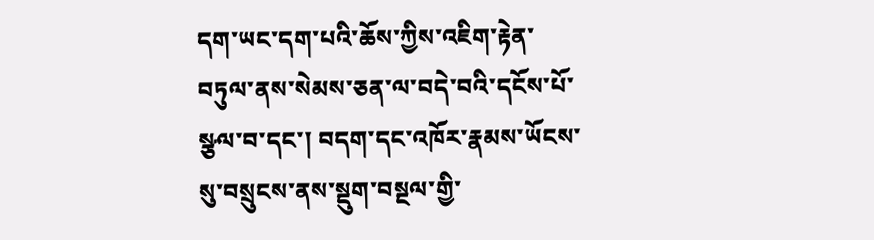དག་ཡང་དག་པའི་ཆོས་ཀྱིས་འཇིག་རྟེན་བཏུལ་ནས་སེམས་ཅན་ལ་བདེ་བའི་དངོས་པོ་སྩལ་བ་དང་། བདག་དང་འཁོར་རྣམས་ཡོངས་སུ་བསྲུངས་ནས་སྡུག་བསྔལ་གྱི་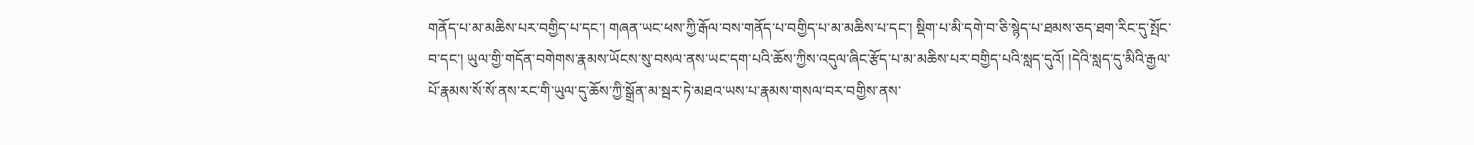གནོད་པ་མ་མཆིས་པར་བགྱིད་པ་དང་། གཞན་ཡང་ཕས་ཀྱི་རྒོལ་བས་གནོད་པ་བགྱིད་པ་མ་མཆིས་པ་དང་། སྡིག་པ་མི་དགེ་བ་ཅི་སྙེད་པ་ཐམས་ཅད་ཐག་རིང་དུ་སྤོང་བ་དང་། ཡུལ་གྱི་གདོན་བགེགས་རྣམས་ཡོངས་སུ་བསལ་ནས་ཡང་དག་པའི་ཆོས་ཀྱིས་འདུལ་ཞིང་རྩོད་པ་མ་མཆིས་པར་བགྱིད་པའི་སླད་དུའོ། །དེའི་སླད་དུ་མིའི་རྒྱལ་པོ་རྣམས་སོ་སོ་ནས་རང་གི་ཡུལ་དུ་ཆོས་ཀྱི་སྒྲོན་མ་སྦར་ཏེ་མཐའ་ཡས་པ་རྣམས་གསལ་བར་བགྱིས་ནས་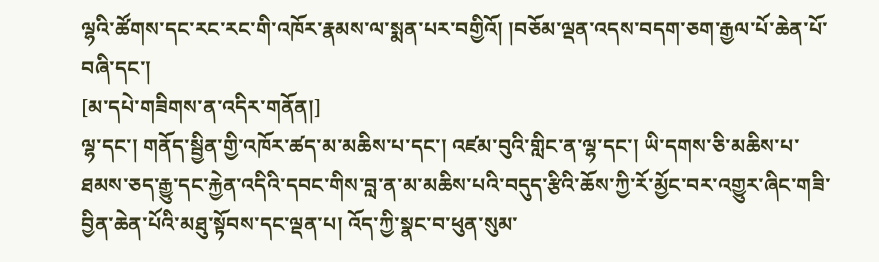ལྷའི་ཚོགས་དང་རང་རང་གི་འཁོར་རྣམས་ལ་སྨན་པར་བགྱིའོ། །བཅོམ་ལྡན་འདས་བདག་ཅག་རྒྱལ་པོ་ཆེན་པོ་བཞི་དང་།
[མ་དཔེ་གཟིགས་ན་འདིར་གནོན།]
ལྷ་དང་། གནོད་སྦྱིན་གྱི་འཁོར་ཚད་མ་མཆིས་པ་དང་། འཛམ་བུའི་གླིང་ན་ལྷ་དང་། ཡི་དགས་ཅི་མཆིས་པ་ཐམས་ཅད་རྒྱུ་དང་རྐྱེན་འདིའི་དབང་གིས་བླ་ན་མ་མཆིས་པའི་བདུད་རྩིའི་ཆོས་ཀྱི་རོ་མྱོང་བར་འགྱུར་ཞིང་གཟི་བྱིན་ཆེན་པོའི་མཐུ་སྟོབས་དང་ལྡན་པ། འོད་ཀྱི་སྣང་བ་ཕུན་སུམ་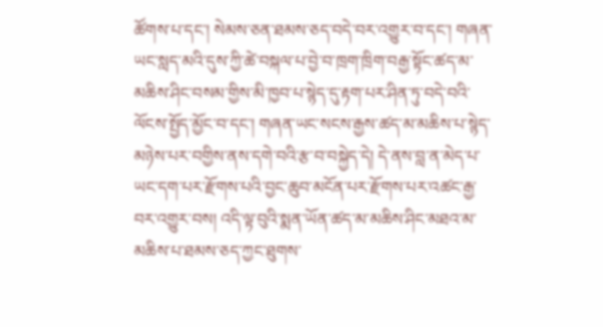ཚོགས་པ་དང་། སེམས་ཅན་ཐམས་ཅད་བདེ་བར་འགྱུར་བ་དང་། གཞན་ཡང་སླད་མའི་དུས་ཀྱི་ཚེ་བསྐལ་པ་བྱེ་བ་ཁྲག་ཁྲིག་བརྒྱ་སྟོང་ཚད་མ་མཆིས་ཤིང་བསམ་གྱིས་མི་ཁྱབ་པ་སྙེད་དུ་རྟག་པར་ཤིན་ཏུ་བདེ་བའི་ལོངས་སྤྱོད་མྱོང་བ་དང་། གཞན་ཡང་སངས་རྒྱས་ཚད་མ་མཆིས་པ་སྙེད་མཉེས་པར་བགྱིས་ནས་དགེ་བའི་རྩ་བ་བསྐྱེད་དེ། དེ་ནས་བླ་ན་མེད་པ་ཡང་དག་པར་རྫོགས་པའི་བྱང་ཆུབ་མངོན་པར་རྫོགས་པར་འཚང་རྒྱ་བར་འགྱུར་བས། འདི་ལྟ་བུའི་སྨན་ཡོན་ཚད་མ་མཆིས་ཤིང་མཐའ་མ་མཆིས་པ་ཐམས་ཅད་ཀྱང་ཐུགས་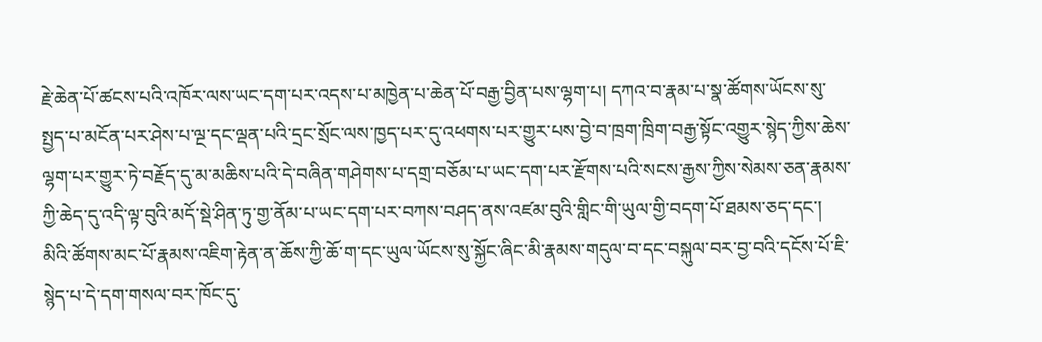རྗེ་ཆེན་པོ་ཚངས་པའི་འཁོར་ལས་ཡང་དག་པར་འདས་པ་མཁྱེན་པ་ཆེན་པོ་བརྒྱ་བྱིན་པས་ལྷག་པ། དཀའ་བ་རྣམ་པ་སྣ་ཚོགས་ཡོངས་སུ་སྤྱད་པ་མངོན་པར་ཤེས་པ་ལྔ་དང་ལྡན་པའི་དྲང་སྲོང་ལས་ཁྱད་པར་དུ་འཕགས་པར་གྱུར་པས་བྱེ་བ་ཁྲག་ཁྲིག་བརྒྱ་སྟོང་འགྱུར་སྙེད་ཀྱིས་ཆེས་ལྷག་པར་གྱུར་ཏེ་བརྗོད་དུ་མ་མཆིས་པའི་དེ་བཞིན་གཤེགས་པ་དགྲ་བཅོམ་པ་ཡང་དག་པར་རྫོགས་པའི་སངས་རྒྱས་ཀྱིས་སེམས་ཅན་རྣམས་ཀྱི་ཆེད་དུ་འདི་ལྟ་བུའི་མདོ་སྡེ་ཤིན་ཏུ་གྱ་ནོམ་པ་ཡང་དག་པར་བཀས་བཤད་ནས་འཛམ་བུའི་གླིང་གི་ཡུལ་གྱི་བདག་པོ་ཐམས་ཅད་དང་། མིའི་ཚོགས་མང་པོ་རྣམས་འཇིག་རྟེན་ན་ཆོས་ཀྱི་ཆོ་ག་དང་ཡུལ་ཡོངས་སུ་སྐྱོང་ཞིང་མི་རྣམས་གདུལ་བ་དང་བསྐུལ་བར་བྱ་བའི་དངོས་པོ་ཇི་སྙེད་པ་དེ་དག་གསལ་བར་ཁོང་དུ་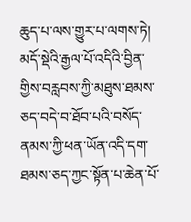ཆུད་པ་ལས་གྱུར་པ་ལགས་ཏེ། མདོ་སྡེའི་རྒྱལ་པོ་འདིའི་བྱིན་གྱིས་བརླབས་ཀྱི་མཐུས་ཐམས་ཅད་བདེ་བ་ཐོབ་པའི་བསོད་ནམས་ཀྱི་ཕན་ཡོན་འདི་དག་ཐམས་ཅད་ཀྱང་སྟོན་པ་ཆེན་པོ་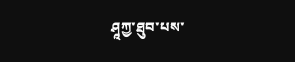ཤཱཀྱ་ཐུབ་པས་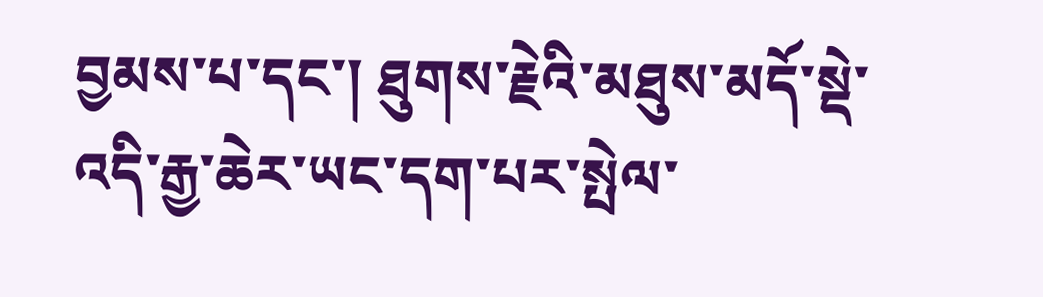བྱམས་པ་དང་། ཐུགས་རྗེའི་མཐུས་མདོ་སྡེ་འདི་རྒྱ་ཆེར་ཡང་དག་པར་སྤེལ་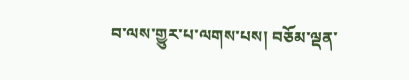བ་ལས་གྱུར་པ་ལགས་པས། བཅོམ་ལྡན་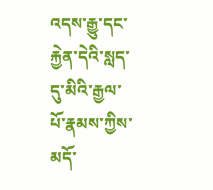འདས་རྒྱུ་དང་རྐྱེན་དེའི་སླད་དུ་མིའི་རྒྱལ་པོ་རྣམས་ཀྱིས་མདོ་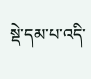སྡེ་དམ་པ་འདི་